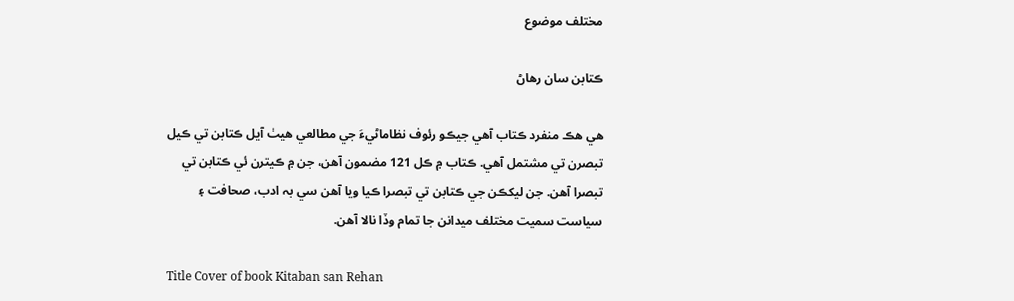مختلف موضوع

ڪتابن سان رھاڻ

ھي ھڪ منفرد ڪتاب آھي جيڪو رئوف نظاماڻيءَ جي مطالعي ھيٺ آيل ڪتابن تي ڪيل تبصرن تي مشتمل آھي. ڪتاب ۾ ڪل 121 مضمون آھن، جن ۾ ڪيترن ئي ڪتابن تي تبصرا آھن. جن ليکڪن جي ڪتابن تي تبصرا ڪيا ويا آھن سي بہ ادب، صحافت ۽ سياست سميت مختلف ميدانن جا تمام وڏا نالا آھن.

Title Cover of book Kitaban san Rehan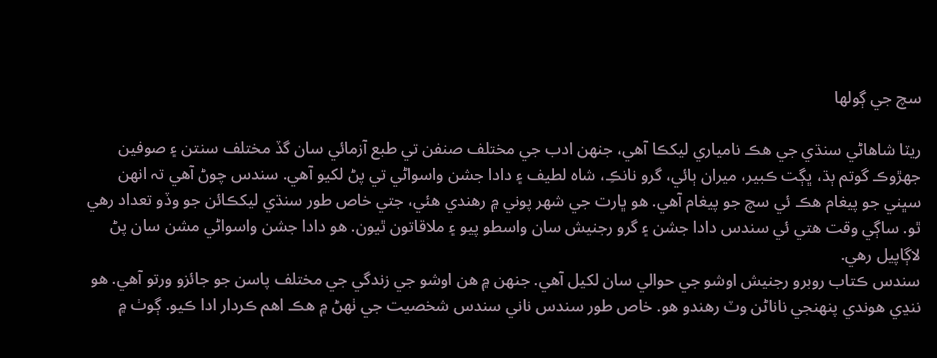سچ جي ڳولھا

ريٽا شاهاڻي سنڌي جي هڪ نامياري ليکڪا آهي، جنھن ادب جي مختلف صنفن تي طبع آزمائي سان گڏ مختلف سنتن ۽ صوفين جھڙوڪ گوتم ٻڌ، ڀڳت ڪبير، ميران ٻائي، گرو نانڪِ، شاه لطيف ۽ دادا جشن واسواڻي تي پڻ لکيو آهي. سندس چوڻ آهي تہ انھن سڀني جو پيغام هڪ ئي سچ جو پيغام آهي. هو ڀارت جي شھر پوني ۾ رهندي هئي، جتي خاص طور سنڌي ليکڪائن جو وڏو تعداد رهي ٿو. ساڳي وقت هتي ئي سندس دادا جشن ۽ گرو رجنيش سان واسطو پيو ۽ ملاقاتون ٿيون. هو دادا جشن واسواڻي مشن سان پڻ لاڳاپيل رهي.
سندس ڪتاب روبرو رجنيش اوشو جي حوالي سان لکيل آهي. جنھن ۾ هن اوشو جي زندگي جي مختلف پاسن جو جائزو ورتو آهي. هو ننڍي هوندي پنھنجي ناناڻن وٽ رهندو هو. خاص طور سندس ناني سندس شخصيت جي ٺھڻ ۾ هڪ اهم ڪردار ادا ڪيو. ڳوٺ ۾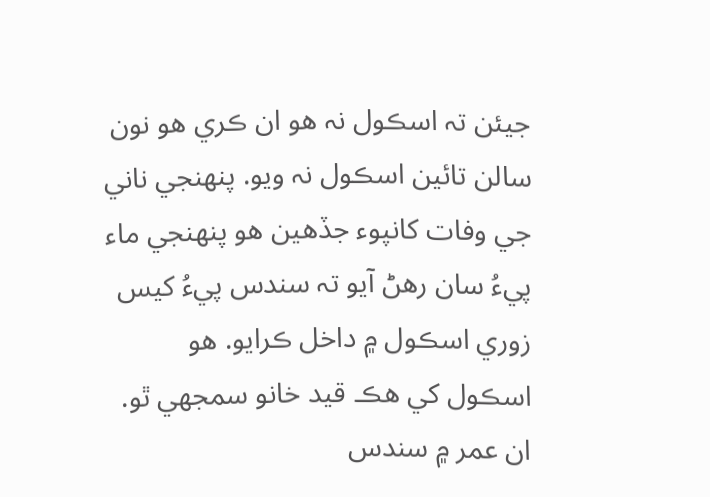جيئن تہ اسڪول نہ هو ان ڪري هو نون سالن تائين اسڪول نہ ويو. پنھنجي ناني جي وفات کانپوء جڏهين هو پنھنجي ماء پيءُ سان رهڻ آيو تہ سندس پيءُ کيس زوري اسڪول ۾ داخل ڪرايو. هو اسڪول کي هڪ قيد خانو سمجهي ٿو. ان عمر ۾ سندس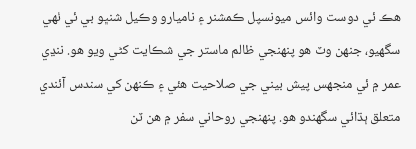هڪ ئي دوست وائس ميونسپل ڪمشنر ۽ ناميارو وڪيل شنڀو بي ئي ٺھي سگهيو، جنھن وٽ هو پنھنجي ظالم ماستر جي شڪايت کڻي ويو هو. ننڍي عمر ۾ ئي منجهس پيش بيني جي صلاحيت هئي ۽ ڪنھن کي سندس آئندي متعلق ٻڌائي سگهندو هو. پنھنجي روحاني سفر ۾ هن ٽن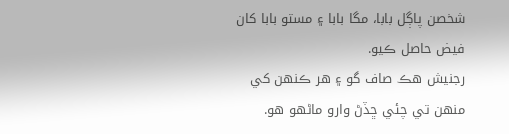شخصن پاڳل بابا، مگا بابا ۽ مستو بابا کان فيض حاصل ڪيو.
رجنيش هڪ صاف گو ۽ هر ڪنھن کي منھن تي چئي ڇڏڻ وارو ماڻھو هو.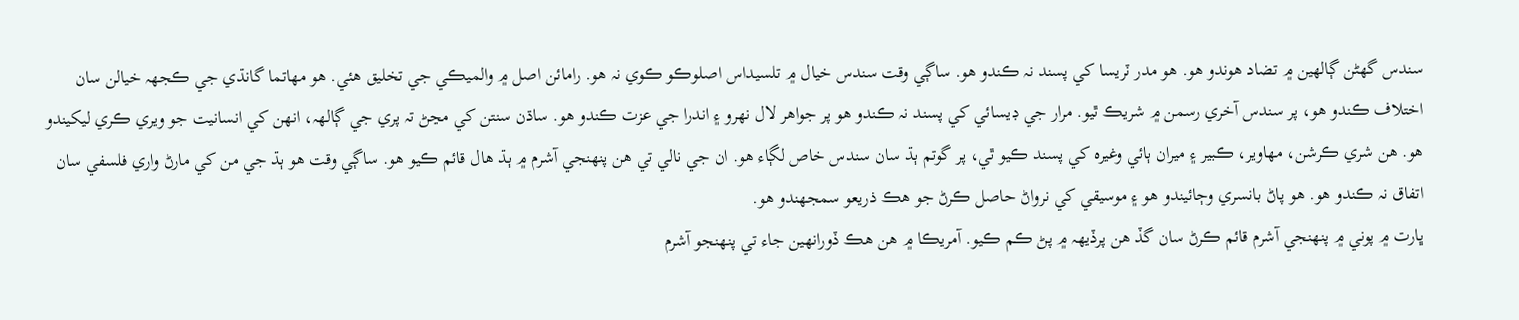سندس گهڻن ڳالھين ۾ تضاد هوندو هو. هو مدر ٽريسا کي پسند نہ ڪندو هو. ساڳي وقت سندس خيال ۾ تلسيداس اصلوڪو ڪوي نہ هو. رامائن اصل ۾ والميڪي جي تخليق هئي. هو مھاتما گانڌي جي ڪجهہ خيالن سان اختلاف ڪندو هو، پر سندس آخري رسمن ۾ شريڪ ٿيو. مرار جي ڊيسائي کي پسند نہ ڪندو هو پر جواهر لال نھرو ۽ اندرا جي عزت ڪندو هو. ساڌن سنتن کي مڃڻ تہ پري جي ڳالھہ، انھن کي انسانيت جو ويري ڪري ليکيندو هو. هن شري ڪرشن، مھاوير، ڪبير ۽ ميران ٻائي وغيرہ کي پسند ڪيو ٿي، پر گوتم ٻڌ سان سندس خاص لڳاء هو. ان جي نالي تي هن پنھنجي آشرم ۾ ٻڌ هال قائم ڪيو هو. ساڳي وقت هو ٻڌ جي من کي مارڻ واري فلسفي سان اتفاق نہ ڪندو هو. هو پاڻ بانسري وڄائيندو هو ۽ موسيقي کي نرواڻ حاصل ڪرڻ جو هڪ ذريعو سمجهندو هو.
ڀارت ۾ پوني ۾ پنھنجي آشرم قائم ڪرڻ سان گڏ هن پرڏيھہ ۾ پڻ ڪم ڪيو. آمريڪا ۾ هن هڪ ڏورانھين جاء تي پنھنجو آشرم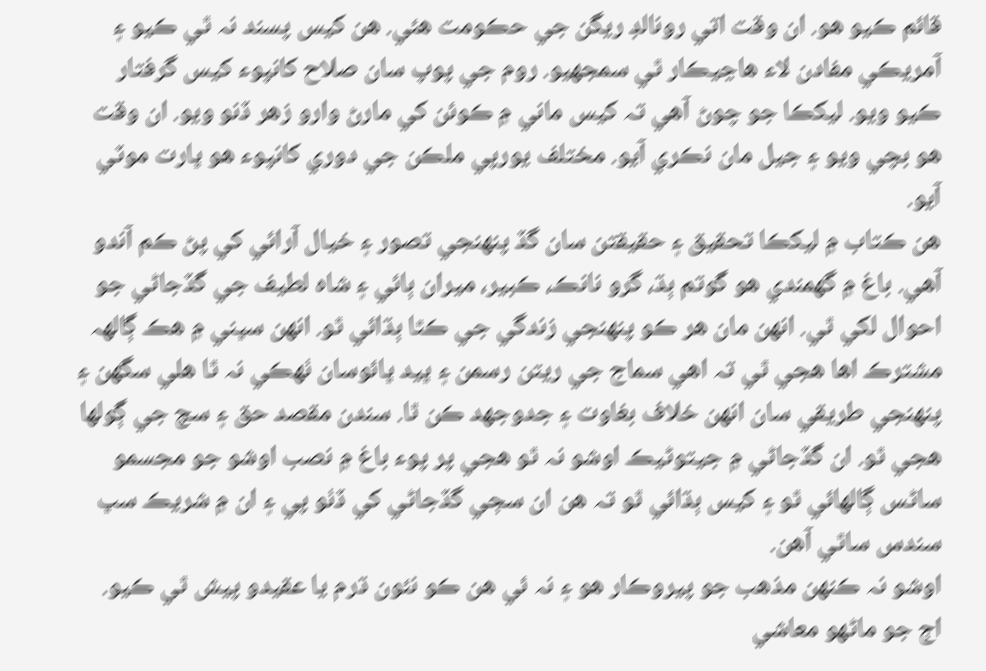قائم ڪيو هو. ان وقت اتي رونالڊ ريگن جي حڪومت هئي. هن کيس پسند نہ ٿي ڪيو ۽ آمريڪي مفادن لاء هاڃيڪار ٿي سمجهيو. روم جي پوپ سان صلاح کانپوء کيس گرفتار ڪيو ويو. ليکڪا جو چوڻ آهي تہ کيس ماني ۾ ڪوئن کي مارڻ وارو زهر ڏنو ويو. ان وقت هو بچي ويو ۽ جيل مان نڪري آيو. مختلف يورپي ملڪن جي دوري کانپوء هو ڀارت موٽي آيو.
هن ڪتاب ۾ ليکڪا تحقيق ۽ حقيقتن سان گڏ پنھنجي تصور ۽ خيال آرائي کي پڻ ڪم آندو آهي. باغ ۾ گهمندي هو گوتم ٻڌ، گرو نانڪ، ڪبير، ميران ٻائي ۽ شاه لطيف جي گڏجاڻي جو احوال لکي ٿي. انھن مان هر ڪو پنھنجي زندگي جي ڪٿا ٻڌائي ٿو. انھن سڀني ۾ هڪ ڳالھہ مشترڪ اها هجي ٿي تہ اهي سماج جي ريتن رسمن ۽ ڀيد ڀائوسان ٺھڪي نہ ٿا هلي سگهن ۽ پنھنجي طريقي سان انھن خلاف بغاوت ۽ جدوجھد ڪن ٿا. سندن مقصد حق ۽ سچ جي ڳولھا هجي ٿو. ان گڏجاڻي ۾ جيتوڻيڪ اوشو نہ ٿو هجي پر پوء باغ ۾ نصب اوشو جو مجسمو ساڻس ڳالھائي ٿو ۽ کيس ٻڌائي ٿو تہ هن ان سڄي گڏجاڻي کي ڏٺو پي ۽ ان ۾ شريڪ سڀ سندس ساٿي آهن.
اوشو نہ ڪنھن مذهب جو پيروڪار هو ۽ نہ ئي هن ڪو نئون ڌرم يا عقيدو پيش ٿي ڪيو. اڄ جو ماڻھو معاشي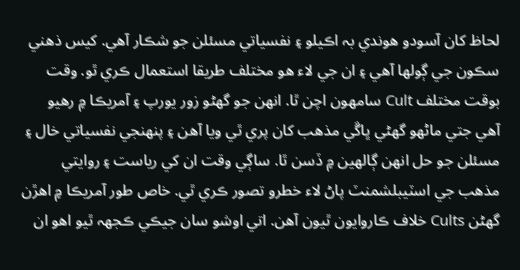لحاظ کان آسودو هوندي بہ اڪيلو ۽ نفسياتي مسئلن جو شڪار آهي. کيس ذهني سڪون جي ڳولھا آهي ۽ ان جي لاء هو مختلف طريقا استعمال ڪري ٿو. وقت بوقت مختلف Cult سامھون اچن ٿا. انھن جو گهڻو زور يورپ ۽ آمريڪا ۾ رهيو آهي جتي ماڻھو گهڻي ڀاڱي مذهب کان پري ٿي ويا آهن ۽ پنھنجي نفسياتي خال ۽ مسئلن جو حل انھن ڳالھين ۾ ڏسن ٿا. ساڳي وقت ان کي رياست ۽ روايتي مذهب جي اسٽيبلشمنٽ پاڻ لاء خطرو تصور ڪري ٿي. خاص طور آمريڪا ۾ اهڙن گهڻن Cults خلاف ڪاروايون ٿيون آهن. اتي اوشو سان جيڪي ڪجهہ ٿيو اهو ان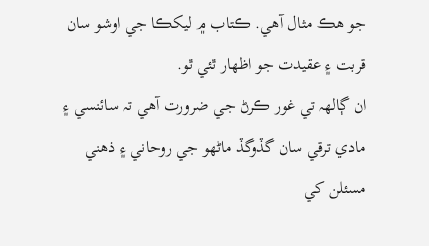جو هڪ مثال آهي. ڪتاب ۾ ليکڪا جي اوشو سان قربت ۽ عقيدت جو اظھار ٿئي ٿو.
ان ڳالھہ تي غور ڪرڻ جي ضرورت آهي تہ سائنسي ۽ مادي ترقي سان گڏوگڏ ماڻھو جي روحاني ۽ ذهني مسئلن کي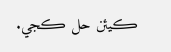ڪيئن حل ڪجي.